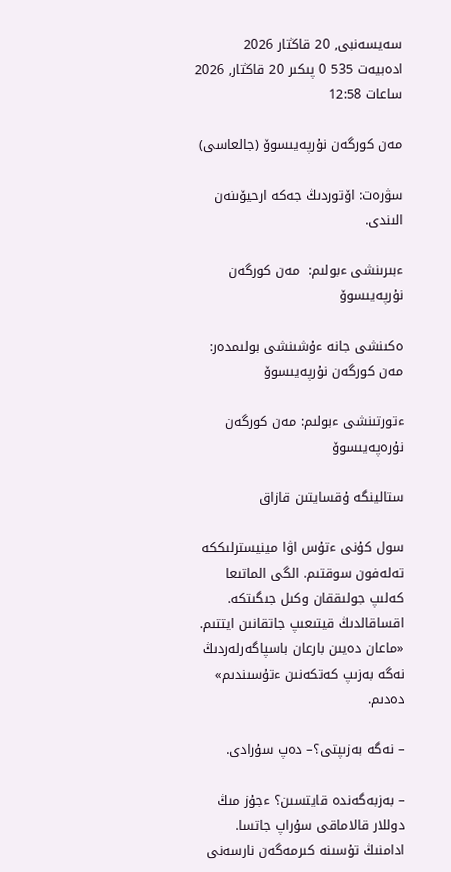سەيسەنبى, 20 قاڭتار 2026
ادەبيەت 535 0 پىكىر 20 قاڭتار, 2026 ساعات 12:58

مەن كورگەن نۇرپەيىسوۆ (جالعاسى)

سۋرەت: اۆتوردىڭ جەكە ارحيۆىنەن الىندى.

ءبىرىنشى ءبولىم:  مەن كورگەن نۇرپەيىسوۆ

ەكىنشى جانە ءۇشىنشى بولىمدەر: مەن كورگەن نۇرپەيىسوۆ

ءتورتىنشى ءبولىم: مەن كورگەن نۇرەپەيىسوۆ

ستالينگە ۇقسايتىن قازاق

سول كۇنى ءتۇس اۋا مينيسترلىككە تەلەفون سوقتىم. الگى الماتىعا كەلىپ جولىققان وكىل جىگىتكە. اقساقالدىڭ قيتىعىپ جاتقانىن ايتتىم. «ماعان دەيىن بارعان باسپاگەرلەردىڭ نەگە بەزىپ كەتكەنىن ءتۇسىندىم» دەدىم.

– نەگە بەزىپتى؟– دەپ سۇرادى.

– بەزبەگەندە قايتسىن؟ ءجۇز مىڭ دوللار قالاماقى سۇراپ جاتسا. ادامنىڭ تۇسىنە كىرمەگەن نارسەنى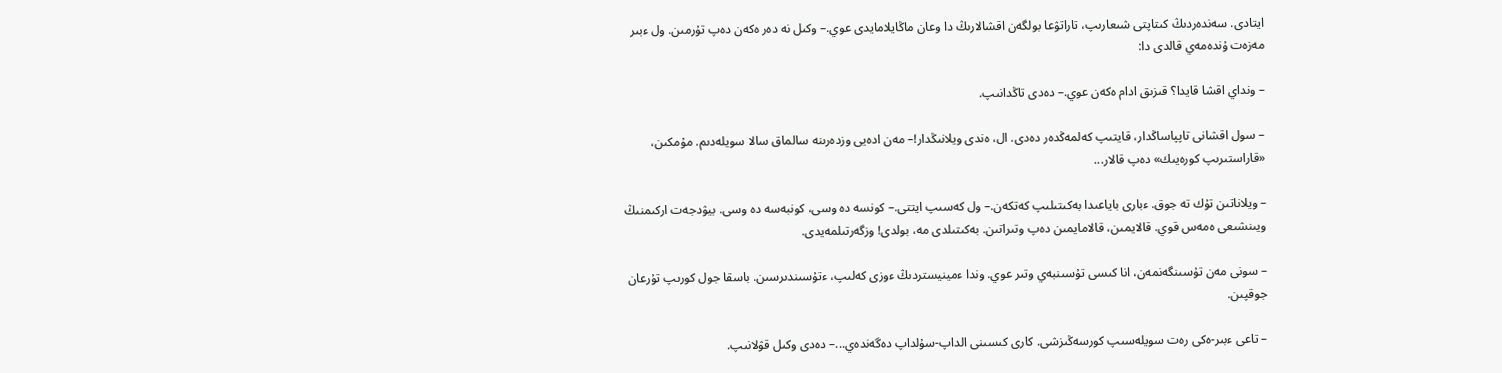ايتادى. سەندەردىڭ كىتاپتى شىعارىپ، تاراتۋعا بولگەن اقشالارىڭ دا وعان ماڭايلامايدى عوي.– وكىل نە دەر ەكەن دەپ تۇرمىن. ول ءبىر مەزەت ۇندەمەي قالدى دا:

– ونداي اقشا قايدا؟ قىزىق ادام ەكەن عوي.– دەدى تاڭدانىپ.

– سول اقشانى تاپپاساڭدار، قايتىپ كەلمەڭدەر دەدى. ال، ەندى ويلانىڭدار!– مەن ادەيى وزدەرىنە سالماق سالا سويلەدىم. مۇمكىن، «قاراستىرىپ كورەيىك» دەپ قالار...

– ويلاناتىن تۇك تە جوق. ءبارى باياعىدا بەكىتىلىپ كەتكەن.– ول كەسىپ ايتتى.– كونسە دە وسى، كونبەسە دە وسى. بيۋدجەت اركىمنىڭ ويىنشىعى ەمەس قوي. قالايمىن، قالامايمىن دەپ وتىراتىن. بەكىتىلدى مە، بولدى! وزگەرتىلمەيدى.

– سونى مەن تۇسىنگەنمەن، انا كىسى تۇسىنبەي وتىر عوي. وندا ءمينيستردىڭ ءوزى كەلىپ، ءتۇسىندىرسىن. باسقا جول كورىپ تۇرعان جوقپىن.

– تاعى ءبىر-ەكى رەت سويلەسىپ كورسەڭىزشى. كارى كىسىنى الداپ-سۇلداپ دەگەندەي...– دەدى وكىل قۋلانىپ.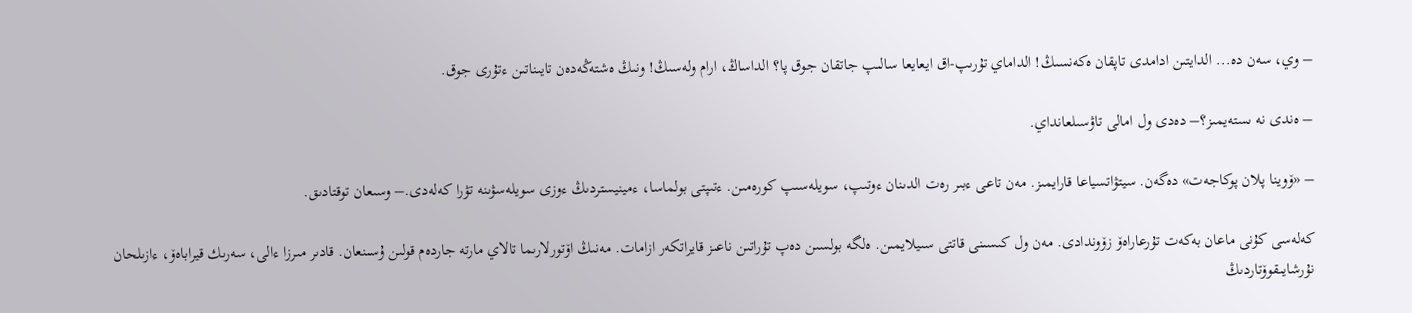– وي، سەن دە... الدايتىن ادامدى تاپقان ەكەنسىڭ! الداماي تۇرىپ-اق ايعايعا سالىپ جاتقان جوق پا؟ الداساڭ، ارام ولەسىڭ! ونىڭ ەشتەڭەدەن تايىناتىن ءتۇرى جوق.

– ەندى نە ىستەيمىز؟– دەدى ول امالى تاۋسىلعانداي.

– «ۆوينا پلان پوكاجەت» دەگەن. سيتۋاتسياعا قارايمىز. مەن تاعى ءبىر رەت الدىنان ءوتىپ، سويلەسىپ كورەمىن. ءتىپتى بولماسا، ءمينيستردىڭ ءوزى سويلەسۋىنە تۋرا كەلەدى.– وسىعان توقتادىق.

كەلەسى كۇنى ماعان بەكەت تۇرعاراەۆ زۆوندادى. مەن ول كىسىنى قاتتى سىيلايمىن. ەلگە بولسىن دەپ تۇراتىن ناعىز قايراتكەر ازامات. مەنىڭ اۆتورلارىما تالاي مارتە جاردەم قولىن ۇسىنعان. قادىر مىرزا ءالى، سەرىك قيراباەۆ، ءازىلحان نۇرشايىقوۆتاردىڭ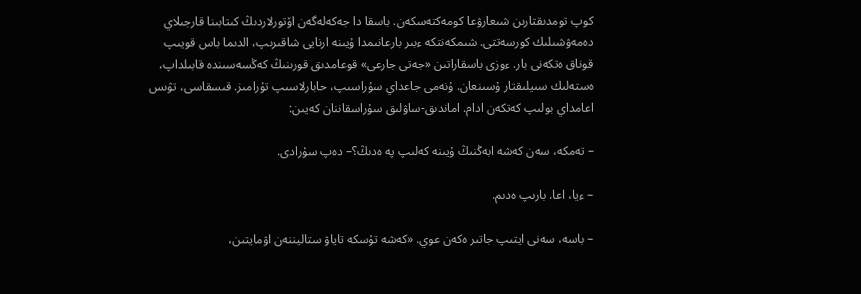كوپ تومدىقتارىن شىعارۋعا كومەكتەسكەن. باسقا دا جەكەلەگەن اۆتورلاردىڭ كىتابىنا قارجىلاي دەمەۋشىلىك كورسەتتى. شىمكەنتكە ءبىر بارعانىمدا ۇيىنە ارنايى شاقىرىپ، الدىما باس قويىپ قوناق ەتكەنى بار. ءوزى باسقاراتىن «جەتى جارعى» قوعامدىق قورىنىڭ كەڭسەسىندە قابىلداپ، ەستەلىك سىيلىقتار ۇسىنعان. ۇنەمى جاعداي سۇراسىپ، حابارلاسىپ تۇرامىز. قىسقاسى، تۋىس اعامداي بولىپ كەتكەن ادام. اماندىق-ساۋلىق سۇراسقاننان كەيىن:

– تەمكە، سەن كەشە ابەڭنىڭ ۇيىنە كەلىپ پە ەدىڭ؟– دەپ سۇرادى.

– ءيا، اعا. بارىپ ەدىم.

– باسە، سەنى ايتىپ جاتىر ەكەن عوي. «كەشە تۇسكە تاياۋ ستاليننەن اۋمايتىن،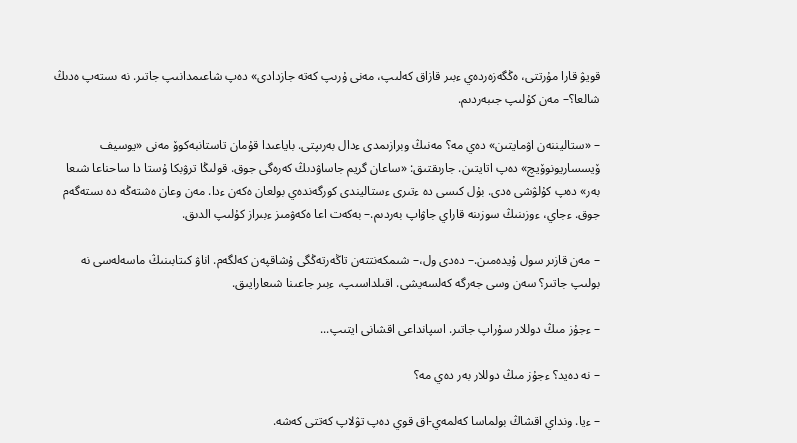قويۋ قارا مۇرتتى، ەڭگەزەردەي ءبىر قازاق كەلىپ، مەنى ۇرىپ كەتە جازدادى» دەپ شاعىمدانىپ جاتىر. نە ىستەپ ەدىڭ شالعا؟– مەن كۇلىپ جىبەردىم.

– «ستاليننەن اۋمايتىن» دەي مە؟ مەنىڭ وبرازىمدى ءدال بەرىپتى. باياعىدا قۇمان تاستانبەكوۆ مەنى «يوسيف ۆيسساريونوۆيچ» دەپ اتايتىن. جارىقتىق: «ساعان گريم جاساۋدىڭ كەرەگى جوق. قولىڭا ترۋبكا ۇستا دا ساحناعا شىعا بەر» دەپ كۇلۋشى ەدى. بۇل كىسى دە ءتىرى ءستاليندى كورگەندەي بولعان ەكەن ءدا. مەن وعان ەشتەڭە دە ىستەگەم جوق. ءجاي، ءوزىنىڭ سوزىنە قاراي جاۋاپ بەردىم.– بەكەت اعا ەكەۋمىز ءبىراز كۇلىپ الدىق.

– مەن قازىر سول ۇيدەمىن.– دەدى ول،– شىمكەنتتەن تاڭەرتەڭگى ۇشاقپەن كەلگەم. اناۋ كىتابىنىڭ ماسەلەسى نە بولىپ جاتىر؟ سەن وسى جەرگە كەلسەيشى. اقىلداسىپ، ءبىر جاعىنا شىعارايىق.

– ءجۇز مىڭ دوللار سۇراپ جاتىر. اسپانداعى اقشانى ايتىپ...

– نە دەيد؟ ءجۇز مىڭ دوللار بەر دەي مە؟

– ءيا. ونداي اقشاڭ بولماسا كەلمەي-اق قوي دەپ تۋلاپ كەتتى كەشە.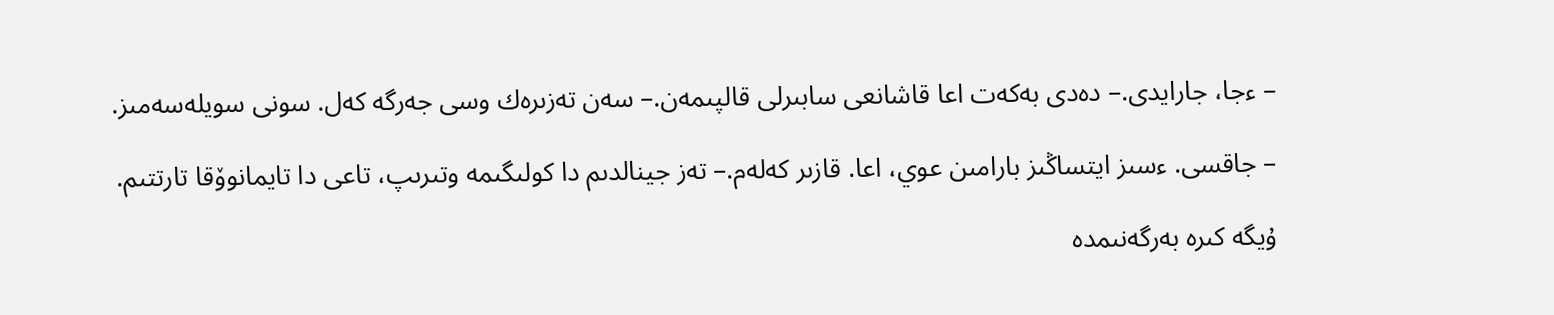– ءجا، جارايدى.– دەدى بەكەت اعا قاشانعى سابىرلى قالپىمەن.– سەن تەزىرەك وسى جەرگە كەل. سونى سويلەسەمىز.

– جاقسى. ءسىز ايتساڭىز بارامىن عوي، اعا. قازىر كەلەم.– تەز جينالدىم دا كولىگىمە وتىرىپ، تاعى دا تايمانوۆقا تارتتىم.

ۇيگە كىرە بەرگەنىمدە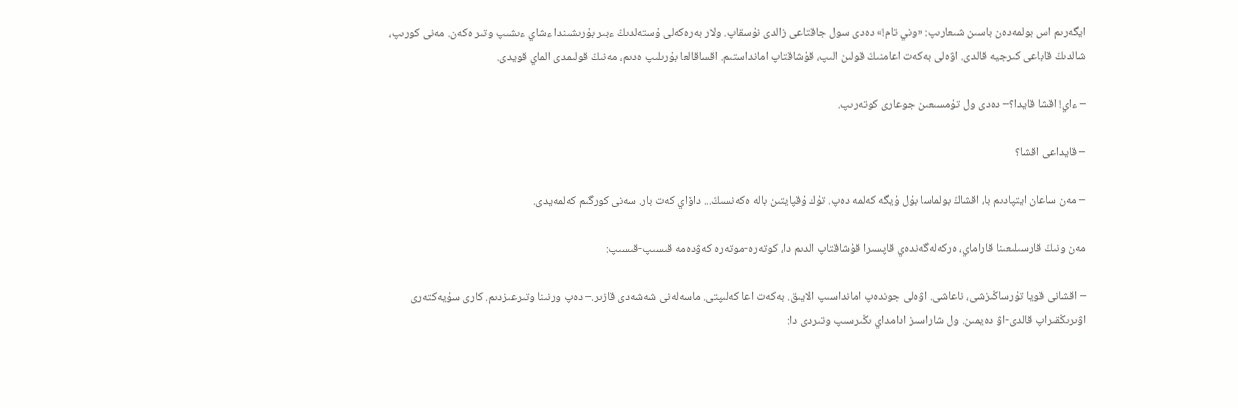ايگەرىم اس بولمەدەن باسىن شىعارىپ: «وني تام!» دەدى سول جاقتاعى زالدى نۇسقاپ. ولار بەرەكەلى ۇستەلدىڭ ءبىر بۇرىشىندا ءشاي ءىشىپ وتىر ەكەن. مەنى كورىپ، شالدىڭ قاباعى كىرجيە قالدى. اۋەلى بەكەت اعامنىڭ قولىن الىپ، قۇشاقتاپ امانداستىم. اقساقالعا بۇرىلىپ ەدىم، مەنىڭ قولىمدى الماي قويدى.

– ءاي! اقشا قايدا؟– دەدى ول تۇمسىعىن جوعارى كوتەرىپ.

– قايداعى اقشا؟

– مەن ساعان ايتپادىم با، اقشاڭ بولماسا بۇل ۇيگە كەلمە دەپ. تۇك ۇقپايتىن بالە ەكەنسىڭ... داۆاي كەت بار. سەنى كورگىم كەلمەيدى.

مەن ونىڭ قارسىلىعىنا قاراماي، ەركەلەگەندەي قاپسىرا قۇشاقتاپ الدىم دا، كوتەرە-موتەرە كەۋدەمە قىسىپ-قىسىپ:

– اقشانى قويا تۇرساڭىزشى، ناعاشى. اۋەلى جوندەپ امانداسىپ الايىق. بەكەت اعا كەلىپتى. ماسەلەنى شەشەدى قازىر.– دەپ ورنىنا وتىرعىزدىم. كارى سۇيەكتەرى اۋىرىڭقىراپ قالدى-اۋ دەيمىن. ول شاراسىز ادامداي ىڭىرسىپ وتىردى دا: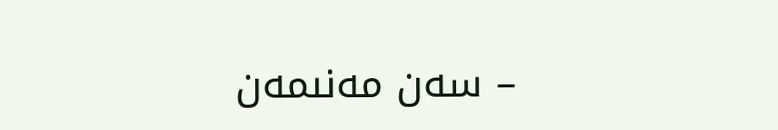– سەن مەنىمەن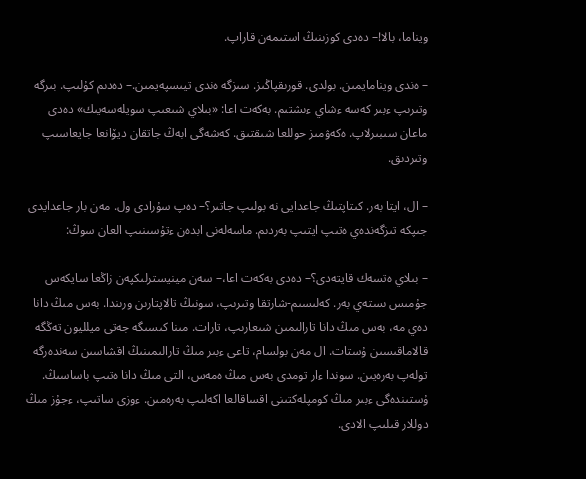ويناما، بالا!– دەدى كوزىنىڭ استىمەن قاراپ.

– ەندى وينامايمىن. بولدى. قورىقپاڭىز. سىزگە ەندى تيىسپەيمىن.– دەدىم كۇلىپ. بىرگە وتىرىپ ءبىر كەسە ءشاي ءىشتىم. بەكەت اعا: «بىلاي شىعىپ سويلەسەيىك» دەدى ماعان سىبىرلاپ. ەكەۋمىز حوللعا شىقتىق. كەشەگى ابەڭ جاتقان ديۆانعا جايعاسىپ وتىردىق.

– ال، ايتا بەر. كىتاپتىڭ جاعدايى نە بولىپ جاتىر؟– دەپ سۇرادى ول. مەن بار جاعدايدى جىپكە تىزگەندەي ەتىپ ايتىپ بەردىم. ماسەلەنى ابدەن ءتۇسىنىپ العان سوڭ:

– بىلاي ەتسەك قايتەدى؟– دەدى بەكەت اعا،– سەن مينيسترلىكپەن زاڭعا سايكەس جۇمىس ىستەي بەر. كەلىسىم-شارتقا وتىرىپ، سونىڭ تالاپتارىن ورىندا. بەس مىڭ دانا دەي مە، بەس مىڭ دانا تارالىمىن شىعارىپ، تارات. مىنا كىسىگە جەتى ميلليون تەڭگە قالاماقىسىن ۇستات. ال مەن بولسام، تاعى ءبىر مىڭ تارالىمىنىڭ اقشاسىن سەندەرگە تولەپ بەرەيىن. سوندا ءار تومدى بەس مىڭ ەمەس، التى مىڭ دانا ەتىپ باساسىڭ. ۇستىندەگى ءبىر مىڭ كومپلەكتىنى اقساقالعا اكەلىپ بەرەمىن. ءوزى ساتىپ، ءجۇز مىڭ دوللار قىلىپ الادى.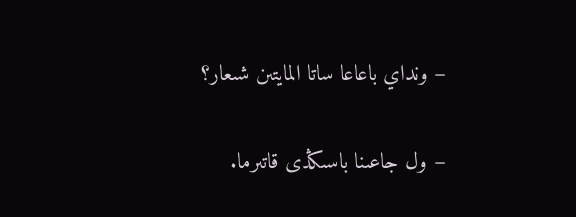– ونداي باعاعا ساتا المايتىن شىعار؟

– ول جاعىنا باسىڭدى قاتىرما.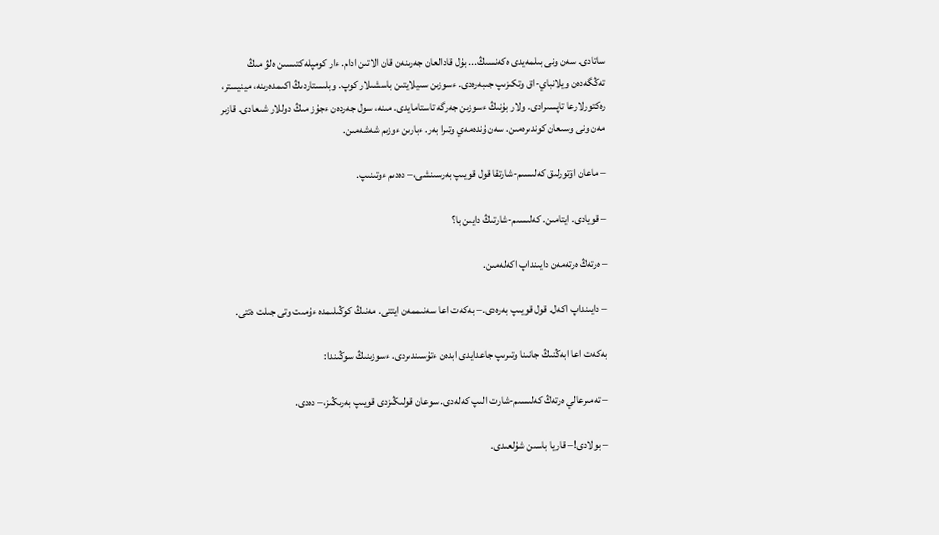ساتادى. سەن ونى بىلمەيدى ەكەنسىڭ... بۇل قادالعان جەرىنەن قان الاتىن ادام. ءار كومپلەكتىسىن ەلۋ مىڭ تەڭگەدەن ويلانباي-اق وتكىزىپ جىبەرەدى. ءسوزىن سىيلايتىن باسشىلار كوپ. وبلىستاردىڭ اكىمدەرىنە، مينيستر، رەكتورلارعا تاپسىرادى. ولار بۇنىڭ ءسوزىن جەرگە تاستامايدى. مىنە، سول جەردەن ءجۇز مىڭ دوللار شىعادى. قازىر مەن ونى وسىعان كوندىرەمىن. سەن ۇندەمەي وتىرا بەر. ءبارىن ءوزىم شەشەمىن.

– ماعان اۆتورلىق كەلىسىم-شارتقا قول قويىپ بەرسىنشى،– دەدىم ءوتىنىپ.

– قويادى. ايتامىن. كەلىسىم-شارتىڭ دايىن با؟

– ەرتەڭ ەرتەمەن دايىنداپ اكەلەمىن.

– دايىنداپ اكەل. قول قويىپ بەرەدى.– بەكەت اعا سەنىممەن ايتتى. مەنىڭ كوڭىلىمدە ءۇمىت وتى جىلت ەتتى.

بەكەت اعا ابەڭنىڭ جانىنا وتىرىپ جاعدايدى ابدەن ءتۇسىندىردى. ءسوزىنىڭ سوڭىندا:

– تەمىرعالي ەرتەڭ كەلىسىم-شارت الىپ كەلەدى. سوعان قولىڭىزدى قويىپ بەرىڭىز،– دەدى.

– بولادى!– قاريا باسىن شۇلعىدى.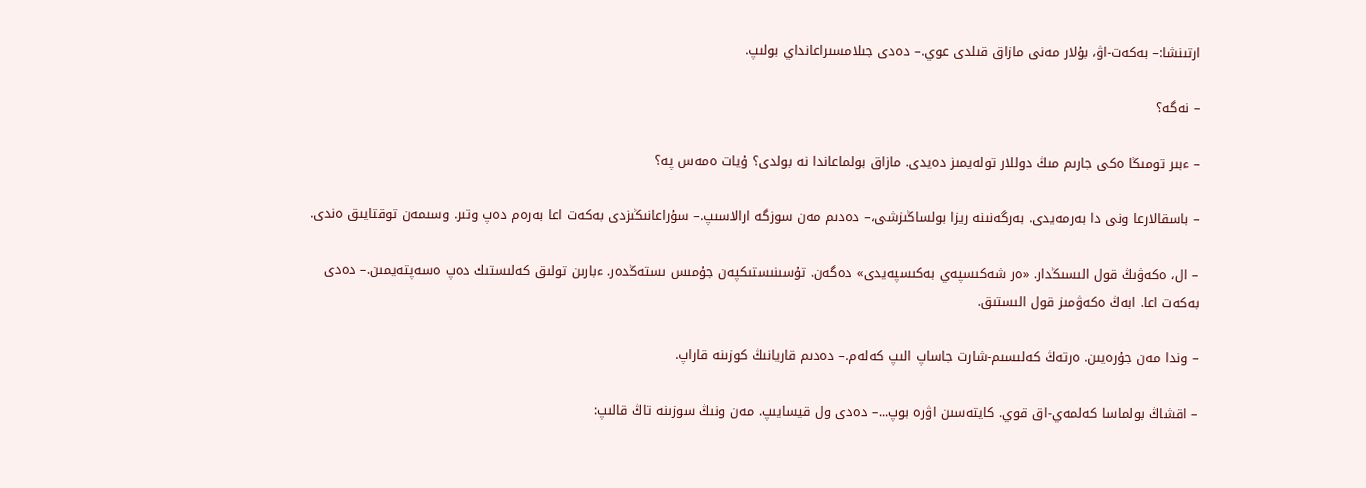ارتىنشا:– بەكەت-اۋ، بۇلار مەنى مازاق قىلدى عوي.– دەدى جىلامسىراعانداي بولىپ.

– نەگە؟

– ءبىر تومىڭا ەكى جارىم مىڭ دوللار تولەيمىز دەيدى. مازاق بولماعاندا نە بولدى؟ ۇيات ەمەس پە؟

– باسقالارعا ونى دا بەرمەيدى. بەرگەنىنە ريزا بولساڭىزشى،– دەدىم مەن سوزگە ارالاسىپ.– سۇراعانىڭىزدى بەكەت اعا بەرەم دەپ وتىر. وسىمەن توقتايىق ەندى.

– ال، ەكەۋىڭ قول الىسىڭدار. «ەر شەكىسپەي بەكىسپەيدى» دەگەن. تۇسىنىستىكپەن جۇمىس ىستەڭدەر. ءبارىن تولىق كەلىستىك دەپ ەسەپتەيمىن.– دەدى بەكەت اعا. ابەڭ ەكەۋمىز قول الىستىق.

– وندا مەن جۇرەيىن. ەرتەڭ كەلىسىم-شارت جاساپ الىپ كەلەم.– دەدىم قاريانىڭ كوزىنە قاراپ.

– اقشاڭ بولماسا كەلمەي-اق قوي. كايتەسىن اۋرە بوپ...– دەدى ول قيسايىپ. مەن ونىڭ سوزىنە تاڭ قالىپ: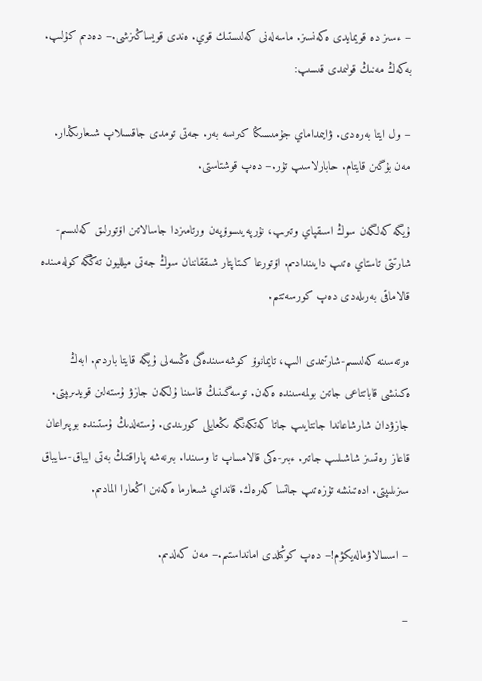– ءسىز دە قويمايدى ەكەنسىز. ماسەلەنى كەلىستىك قوي. ەندى قويساڭىزشى.– دەدىم كۇلىپ. بەكەڭ مەنىڭ قولىمدى قىسىپ:

– ول ايتا بەرەدى. ۋايىمداماي جۇمىسىڭا كىرىسە بەر. جەتى تومدى جاقسىلاپ شىعارىڭدار. مەن بۇگىن قايتام. حابارلاسىپ تۇر.– دەپ قوشتاستى.

ۇيگە كەلگەن سوڭ اسىقپاي وتىرىپ، نۇرپەيىسوۆپەن ورتامىزدا جاسالاتىن اۆتورلىق كەلىسىم-شارتتى تاستاي ەتىپ دايىندادىم. اۆتورعا كىتاپتار شىققاننان سوڭ جەتى ميلليون تەڭگە كولەمىندە قالاماقى بەرىلەدى دەپ كورسەتتىم.

ەرتەسىنە كەلىسىم-شارتىمدى الىپ، تايمانوۆ كوشەسىندەگى ەڭسەلى ۇيگە قايتا باردىم. ابەڭ ەكىنشى قاباتتاعى جاتىن بولمەسىندە ەكەن. توسەگىنىڭ قاسىنا ۇلكەن جازۋ ۇستەلىن قويدىرىپتى. جازۋدان شارشاعاندا جانتايىپ جاتا كەتكەنگە ىڭعايلى كورىندى. ۇستەلدىڭ ۇستىندە بوپىراعان قاعاز رەتسىز شاشىلىپ جاتىر. ءبىر-ەكى قالامساپ تا وسىندا. بىرنەشە پاراقتىڭ بەتى ايباق-سايباق سىزىلىپتى. ادەتىنشە تۇزەتىپ جاتسا كەرەك. قانداي شىعارما ەكەنىن اڭعارا المادىم.

– اسسالاۋمالەيكۋم!– دەپ كوڭىلدى امانداستىم.– مەن كەلدىم.

–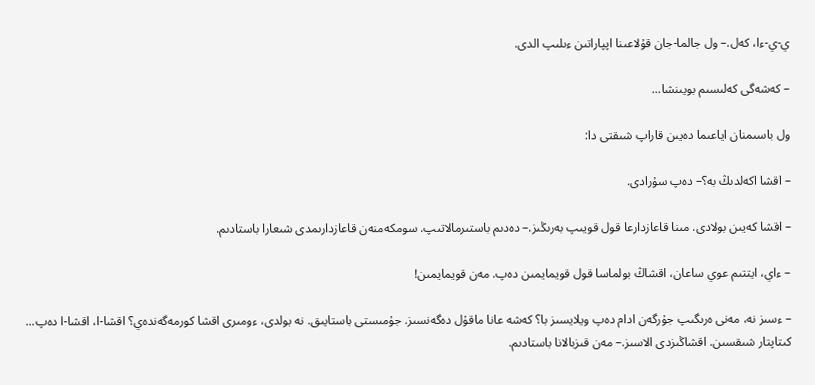ي-ي-ءا، كەل.– ول جالما-جان قۇلاعىنا اپپاراتىن ءىلىپ الدى.

– كەشەگى كەلىسىم بويىنشا...

ول باسىمنان اياعىما دەيىن قاراپ شىقتى دا:

– اقشا اكەلدىڭ بە؟– دەپ سۇرادى.

– اقشا كەيىن بولادى. مىنا قاعازدارعا قول قويىپ بەرىڭىز.– دەدىم باستىرمالاتىپ. سومكەمنەن قاعازدارىمدى شىعارا باستادىم.

– ءاي، ايتتىم عوي ساعان، اقشاڭ بولماسا قول قويمايمىن دەپ. مەن قويمايمىن!

– ءسىز نە، مەنى ەرىگىپ جۇرگەن ادام دەپ ويلايسىز با؟ كەشە عانا ماقۇل دەگەنسىز. جۇمىستى باستايىق. نە بولدى، ءومىرى اقشا كورمەگەندەي؟ اقشا-ا، اقشا-ا دەپ... كىتاپتار شىقسىن. اقشاڭىزدى الاسىز.– مەن قىزبالانا باستادىم.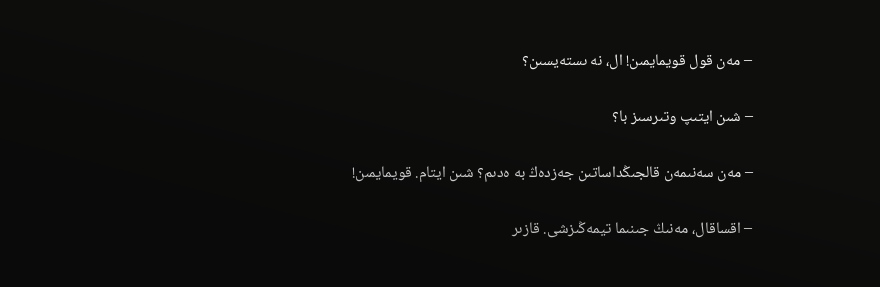– مەن قول قويمايمىن! ال، نە ىستەيسىن؟

– شىن ايتىپ وتىرسىز با؟

– مەن سەنىمەن قالجىڭداساتىن جەزدەڭ بە ەدىم؟ شىن ايتام. قويمايمىن!

– اقساقال، مەنىڭ جىنىما تيمەڭىزشى. قازىر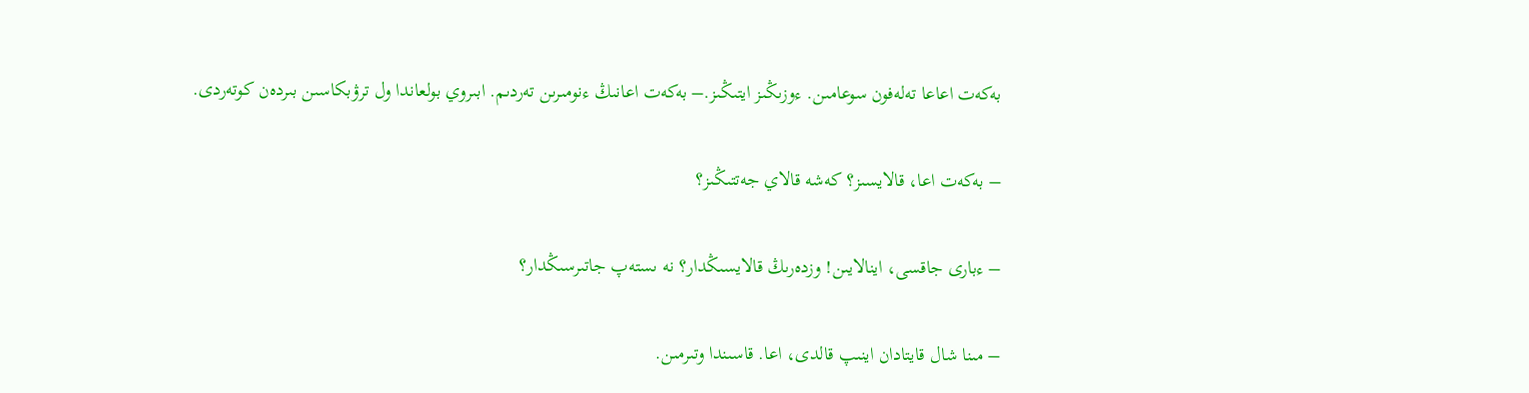بەكەت اعاعا تەلەفون سوعامىن. ءوزىڭىز ايتىڭىز.– بەكەت اعانىڭ ءنومىرىن تەردىم. ابىروي بولعاندا ول ترۋبكاسىن بىردەن كوتەردى.

– بەكەت اعا، قالايسىز؟ كەشە قالاي جەتتىڭىز؟

– ءبارى جاقسى، اينالايىن! وزدەرىڭ قالايسىڭدار؟ نە ىستەپ جاتىرسىڭدار؟

– مىنا شال قايتادان اينىپ قالدى، اعا. قاسىندا وتىرمىن.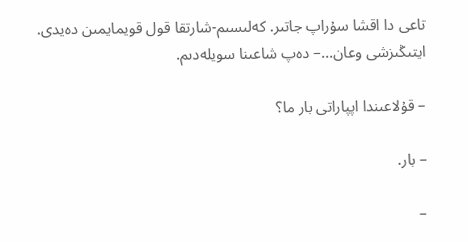تاعى دا اقشا سۇراپ جاتىر. كەلىسىم-شارتقا قول قويمايمىن دەيدى. ايتىڭىزشى وعان...– دەپ شاعىنا سويلەدىم.

– قۇلاعىندا اپپاراتى بار ما؟

– بار.

–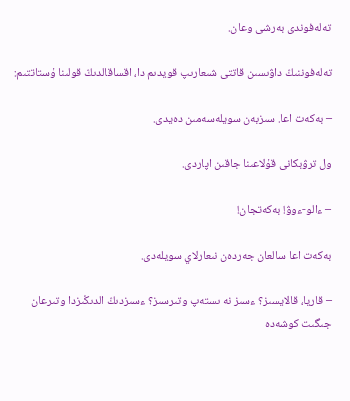تەلەفوندى بەرشى وعان.

تەلەفوننىڭ داۋىسىن قاتتى شىعارىپ قويدىم دا، اقساقالدىڭ قولىنا ۇستاتتىم:

– بەكەت اعا. سىزبەن سويلەسەمىن دەيدى.

ول ترۋبكانى قۇلاعىنا جاقىن اپاردى.

– ءالو-ءوۋ! بەكەتجان!

بەكەت اعا سالعان جەردەن نىعارلاي سويلەدى.

– قاريا، قالايسىز؟ ءسىز نە ىستەپ وتىرسىز؟ ءسىزدىڭ الدىڭىزدا وتىرعان جىگىت كوشەدە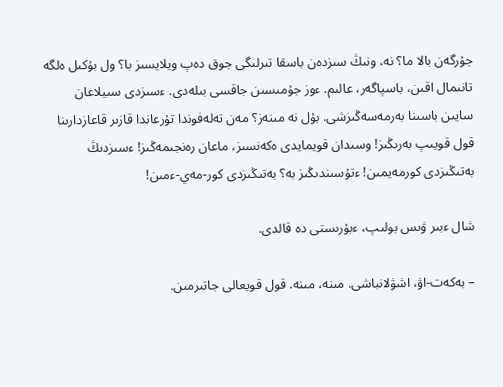جۇرگەن بالا ما؟ نە، ونىڭ سىزدەن باسقا تىرلىگى جوق دەپ ويلايسىز با؟ ول بۇكىل ەلگە تانىمال اقىن، باسپاگەر، عالىم. ءوز جۇمىسىن جاقسى بىلەدى. ءسىزدى سىيلاعان سايىن باسىنا بەرمەسەڭىزشى. بۇل نە مىنەز؟ مەن تەلەفوندا تۇرعاندا قازىر قاعازدارىنا قول قويىپ بەرىڭىز! وسىدان قويمايدى ەكەنسىز، ماعان رەنجىمەڭىز! ءسىزدىڭ بەتىڭىزدى كورمەيمىن! ءتۇسىندىڭىز بە؟ بەتىڭىزدى كور-مەي-ءمىن!

شال ءبىر ۋىس بولىپ، ءبۇرىستى دە قالدى.

– بەكەت-اۋ، اشۋلانباشى. مىنە، مىنە. قول قويعالى جاتىرمىن.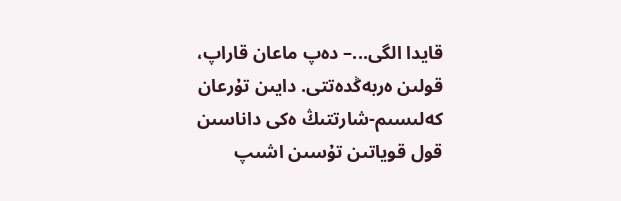قايدا الگى...– دەپ ماعان قاراپ، قولىن ەربەڭدەتتى. دايىن تۇرعان كەلىسىم-شارتتىڭ ەكى داناسىن قول قوياتىن تۇسىن اشىپ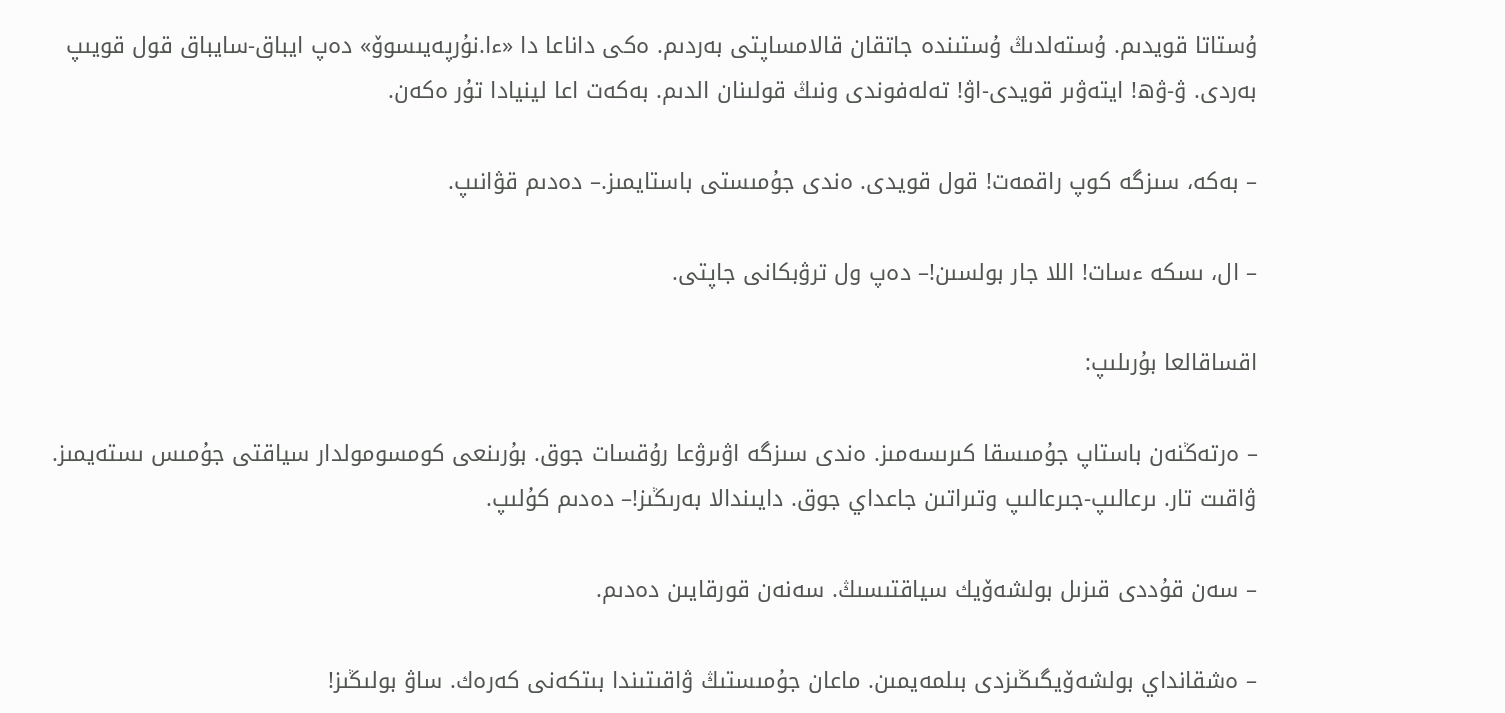ۇستاتا قويدىم. ۇستەلدىڭ ۇستىندە جاتقان قالامساپتى بەردىم. ەكى داناعا دا «ءا.نۇرپەيىسوۆ» دەپ ايباق-سايباق قول قويىپ بەردى. ۋ-ۋھ! ايتەۋىر قويدى-اۋ! تەلەفوندى ونىڭ قولىنان الدىم. بەكەت اعا لينيادا تۇر ەكەن.

– بەكە، سىزگە كوپ راقمەت! قول قويدى. ەندى جۇمىستى باستايمىز.– دەدىم قۋانىپ.

– ال، ىسكە ءسات! اللا جار بولسىن!– دەپ ول ترۋبكانى جاپتى.

اقساقالعا بۇرىلىپ:

– ەرتەڭنەن باستاپ جۇمىسقا كىرىسەمىز. ەندى سىزگە اۋىرۋعا رۇقسات جوق. بۇرىنعى كومسومولدار سياقتى جۇمىس ىستەيمىز. ۋاقىت تار. ىرعالىپ-جىرعالىپ وتىراتىن جاعداي جوق. دايىندالا بەرىڭىز!– دەدىم كۇلىپ.

– سەن قۇددى قىزىل بولشەۆيك سياقتىسىڭ. سەنەن قورقايىن دەدىم.

– ەشقانداي بولشەۆيگىڭىزدى بىلمەيمىن. ماعان جۇمىستىڭ ۋاقىتىندا بىتكەنى كەرەك. ساۋ بولىڭىز!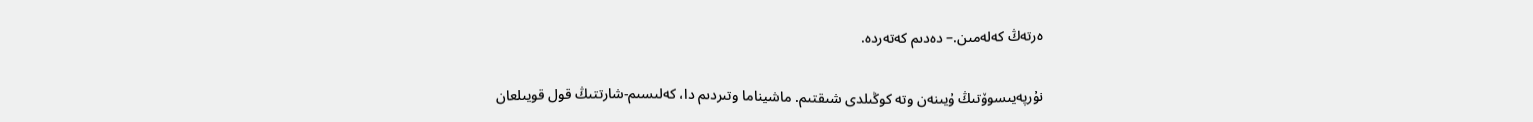ەرتەڭ كەلەمىن.– دەدىم كەتەردە.

نۇرپەيىسوۆتىڭ ۇيىنەن وتە كوڭىلدى شىقتىم. ماشيناما وتىردىم دا، كەلىسىم-شارتتىڭ قول قويىلعان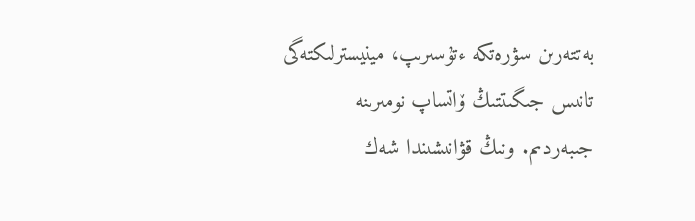بەتتەرىن سۋرەتكە ءتۇسىرىپ، مينيسترلىكتەگى تانىس جىگىتتىڭ ۆاتساپ نومىرىنە جىبەردىم. ونىڭ قۋانىشىندا شەك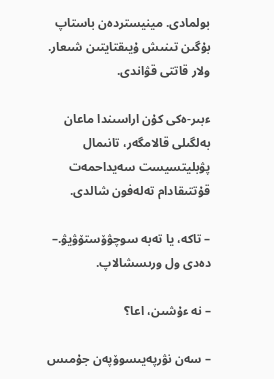بولمادى. مينيستردەن باستاپ بۇگىن تىنىش ۇيىقتايتىن شىعار. ولار قاتتى قۋاندى.

ءبىر-ەكى كۇن اراسىندا ماعان بەلگىلى قالامگەر، تانىمال پۋبليتسيست سەيداحمەت قۇتتىقادام تەلەفون شالدى.

– تاكە، يا تەبە سوچۋۆستۆۋيۋ.– دەدى ول ورىسشالاپ.

– نە ءۇشىن، اعا؟

– سەن نۋرپەيىسوۆپەن جۇمىس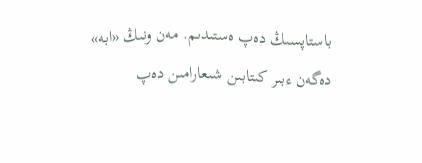باستاپسىڭ دەپ ەستىدىم. مەن ونىڭ «ابە» دەگەن ءبىر كىتابىن شىعارامىن دەپ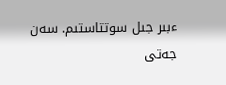ءبىر جىل سوتتاستىم. سەن جەتى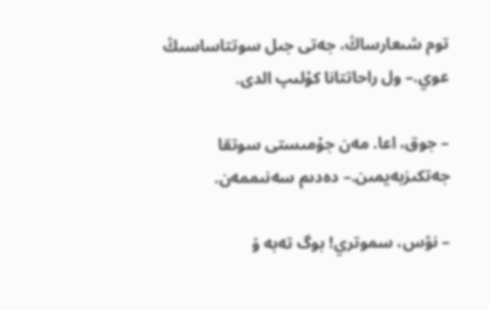توم شىعارساڭ، جەتى جىل سوتتاساسىڭ عوي.– ول راحاتتانا كۇلىپ الدى.

– جوق، اعا. مەن جۇمىستى سوتقا جەتكىزبەيمىن.– دەدىم سەنىممەن.

– نۋس، سموتري! بوگ تەبە ۆ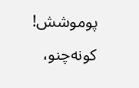پوموشش! كونەچنو،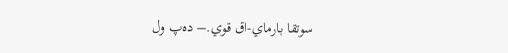سوتقا بارماي-اق قوي.– دەپ ول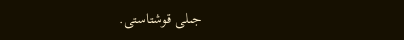جىلى قوشتاستى.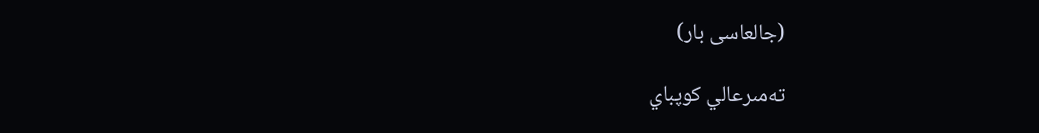(جالعاسى بار)

تەمىرعالي كوپباي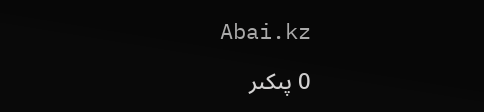Abai.kz

0 پىكىر